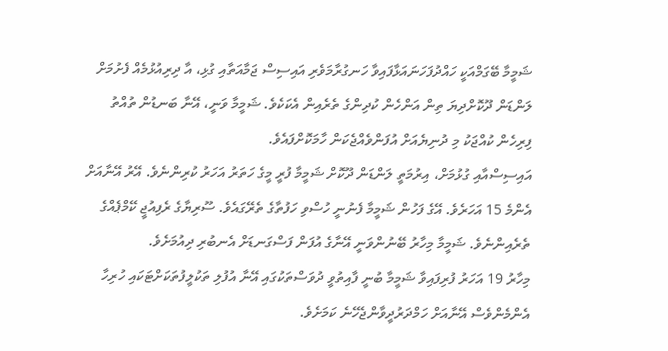ޝަމީމާ ބޭގަމްއަކީ ހައްދުފަހަނައަޅާފައިވާ ހަނގުރާމަވެރި އައިސިސް ޖަމާއަތާއި ގުޅި، އާ ދިރިއުޅުމެއް ފެށުމަށް ލަންޑަން ދޫކޮށްދިޔަ ތިން އަންހެން ކުދިންގެ ތެރެއިން އެކަކެވެ. ޝަމީމާ ވަނީ، އޭނާ ބަނޑުން ތުއްތު ފިރިހެން ކުއްޖަކު މި ދުނިޔެއަށް އުފަންވެއްޖެކަން ހާމަކޮށްފައެވެ.
އައިސިސްއާއި ގުޅުމަށް، އިރުމަތީ ލަންޑަން ދޫކޮށް ޝަމީމާ ފުރީ މީގެ ހަތަރު އަހަރު ކުރިންނެވެ. އޭރު އޭނާއަށް އެންމެ 15 އަހަރެވެ. އޭގެ ފަހުން ޝަމީމާ ފެނުނީ ހުސްވި ހަފުތާގެ ތެރޭގައެވެ. ސޫރިޔާގެ ރެފިއުޖީ ކޭމްޕެއްގެ ތެރެއިންނެވެ. ޝަމީމާ މިހާރު ބޭނުންވަނީ އޭނާގެ އުފަން ފަސްގަނޑަށް އެނބުރި ދިއުމަށެވެ.
މިހާރު 19 އަހަރު ފުރިފައިވާ ޝަމީމާ ބުނީ ފާއިތުވީ ދުވަސްތަކުގައި އޭނާ އުފުލި ތަކުލީފުތަކަށްޓަކައި ހުރިހާ އެންމެންވެސް އޭނާއަށް ހަމްދަރުދީވާންޖެހޭނެ ކަމަށެވެ.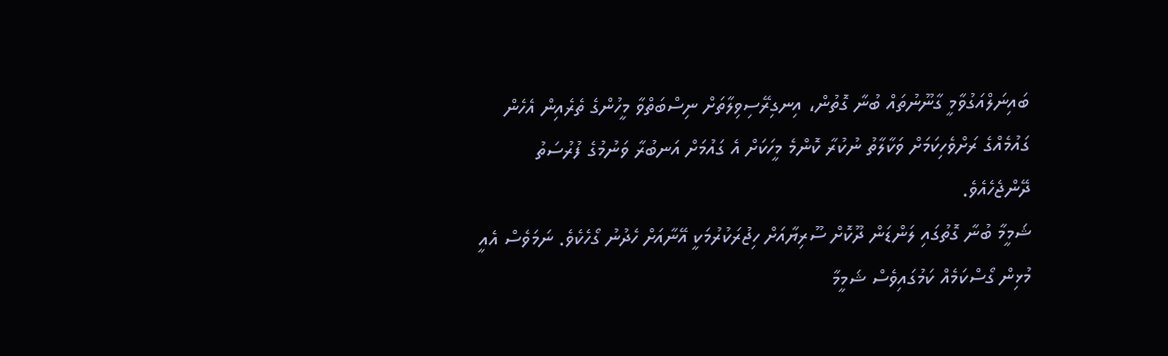ބައިނަލްއަގުވާމީ ގާނޫނުތައް ބުނާ ގޮތުން، އިނގިރޭސިވިލާތަށް ނިސްބަތްވާ މީހުންގެ ތެރެއިން އެހެން ގައުމެއްގެ ރަށްވެހިކަމަށް ވަކާލާތު ނުކުރާ ކޮންމެ މީހަކަށް އެ ގައުމަށް އަނބުރާ ވަނުމުގެ ފުރުސަތު ދޭންޖެހެއެވެ.
ޝަމީމާ ބުނާ ގޮތުގައި ލަންޑަން ދޫކޮށް ސޫރިޔާއަށް ހިޖުރަކުރުމަކީ އޭނާއަށް ހެދުނު ގޯހެކެވެ. ނަމަވެސް އެއީ މުޅިން ގޯސްކަމެއް ކަމުގައިވެސް ޝަމީމާ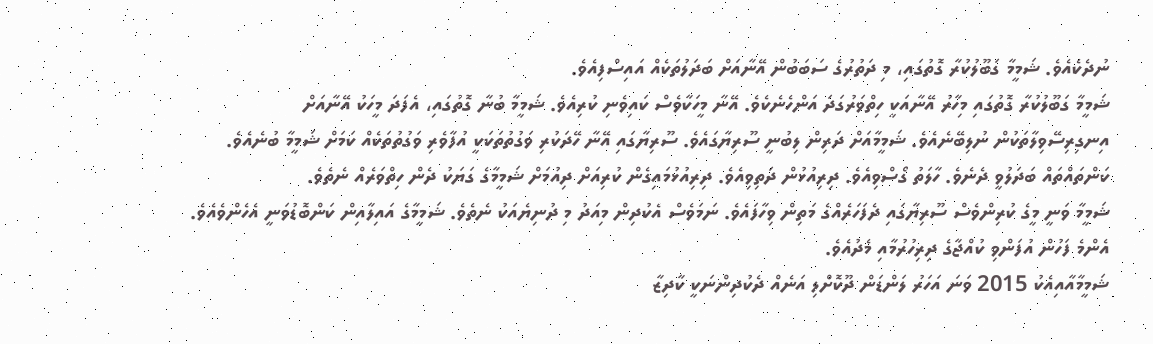ނުދެކެއެވެ. ޝަމީމާ ގަބޫލުކުރާ ގޮތުގައި، މި ދަތުރުގެ ސަބަބުން އޭނާއަށް ބަދަލުތަކެއް އައިސްފިއެވެ.
ޝަމީމާ ގަބޫލުކުރާ ގޮތުގައި މިހާރު އޭނާއަކީ ހިތްވަރުގަދަ އަންހެނެކެވެ. އޭނާ މީހަކާވެސް ކައިވެނި ކުރިއެވެ. ޝަމީމާ ބުނާ ގޮތުގައި، އެފަދަ މީހަކު އޭނާއަށް އިނގިރިސޭވިލާތަކުން ނުލިބޭނެއެވެ. ޝަމީމާއަށް ދަރިން ލިބުނީ ސޫރިޔާގައެވެ. ސޫރިޔާގައި އޭނާ ހޭދަކުރި ވަގުތުތަކަކީ އުފާވެރި ވަގުތުތަކެއް ކަމަށް ޝަމީމާ ބުނެއެވެ.
ކަންތައްތައް ބަދަލުވީ ދެނެވެ. ހާލަތު ގޯސްވިއެވެ. ދިރިއުޅުން ދަތިވިއެވެ. ދިރިއުޅުމައިގެން ކުރިއަށް ދިއުމަށް ޝަމީމާގެ ގަޔަކު ދެން ހިތްވަރެއް ނެތެވެ.
ޝަމީމާ ވަނީ މީގެ ކުރިންވެސް ސޫރިޔާގައި ދެފަހަރެއްގެ މަތިން ވިހާފައެވެ. ނަމަވެސް އެކުދިން މިއަދު މި ދުނިޔެއަކު ނެތެވެ. ޝަމީމާގެ އައިލާއިން ކަންބޮޑުވަނީ އެހެންވެއެވެ. އެންމެ ފަހުން އުފަންވި ކުއްޖާގެ ދިރިހުރުމާއި މެދުއެވެ.
ޝަމީމާއާއިއެކު 2015 ވަނަ އަހަރު ލަންޑަން ދޫކޮށްލި އަނެއް ދެކުދިންނަކީ ކާދިޒާ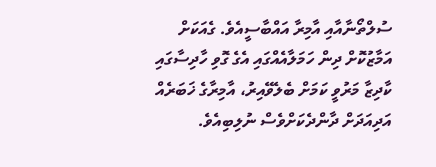ސުލްތޯނާއާއި އާމިރާ އައްބާސީއެވެ. ގެއަކަށް އަމާޒުކޮށް ދިން ހަމަލާއެއްގައި އެގެ ގޮވި ހާދިސާގައި ކާދިޒާ މަރުވީ ކަމަށް ބެލެވޭއިރު، އާމިރާގެ ޚަބަރެއް އަދިއަދަށް ދާންދެކަށްވެސް ނުލިބިއެވެ.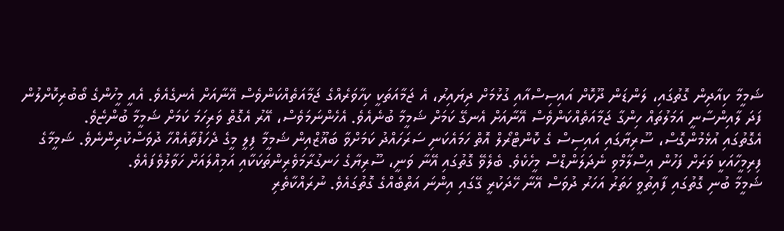ޝަމީމާ ކިއާދިން ގޮތުގައި، ލަންޑަން ދޫކޮށް އައިސިސްއާއި ގުޅުމަށް ދިޔައިރު، އެ ޖަމާއަތަކީ ކިހާވަރެއްގެ ޖަމާއަތެއްކަންވެސް އޭނާއަށް އެނގެއެވެ. އެއީ މީހުންގެ ބޯބުރިކޮށްލުން ފަދަ ލާއިންސާނީ އަމަލުތައް ހިންގާ ޖަމާއަތެއްކަންވެސް އޭނާއަށް އެނގޭ ކަމަށް ޝަމީމާ ބުނެއެވެ. އެހެންނަމަވެސް، އޭރު އެގޮތް ވަރިހަމަ ކަމަށް ޝަމީމާ ބުންޏެވެ.
އެގޮތުގައި އުޅެމުންގޮސް، ސޫރިޔާގައި އައިސިސް ގެ ކޮންޓްރޯލް އޮތް ހަމައެކަނި ސަރަހައްދު ކަމަށްވާ ބަޣޫޒްއިން ޝަމީމާ ފިލީ މީގެ ދެހަފުތާއެއްހާ ދުވަސްކުރިންނެވެ. ޝަމީމާގެ ފިރިމީހާއަކީ ވަރަށް ފަހުން އިސްލާމްވި ނެދަލަންޑްސް މީހެކެވެ. ބެލެވޭ ގޮތުގައި އޭނާ ވަނީ، ސޫރިޔާގެ ހަނގުރާމަވެރިންތަކަކާއި އަމިއްލައަށް ހަވާލުވެފައެވެ.
ޝަމީމާ ބުނި ގޮތުގައި ފާއިތުވީ ހަތަރު އަހަރު ދުވަސް އޭނާ ހޭދަކުރީ ގޭގައި އިންނަ އަތްބެއްގެ ގޮތުގައެވެ. ނުރައްކާތެރި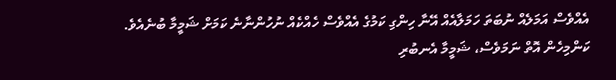އެއްވެސް އަމަލެއް ނުބަތަ ހަމަލާއެއް އޭނާ ހިންގި ކަމުގެ އެއްވެސް ހެއްކެއް ނުހުންނާނެ ކަމަށް ޝަމީމާ ބުނެއެވެ.
ކަންމިހެން އޮތް ނަމަވެސް، ޝަމީމާ އެނބުރި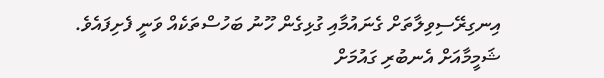އިނގިރޭސިވިލާތަށް ގެނައުމާއި ގުޅިގެން ހޫނު ބަހުސްތަކެއް ވަނީ ފެށިފައެވެ. ޝަމީމާއަށް އެނބުރި ގައުމަށް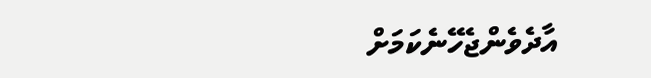އާދެވެންޖެހޭނެކަމަށް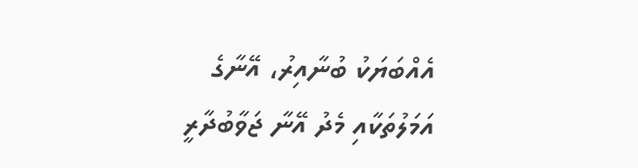އެއްބަޔަކު ބުނާއިރު، އޭނާގެ އަމަލުތަކާއި މެދު އޭނާ ޖަވާބުދާރީ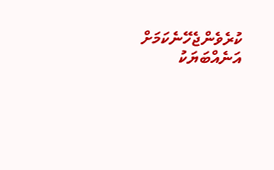ކުރެވެންޖެހޭނެކަމަށް އަނެއްބަޔަކު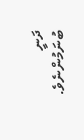ދަނީ ބުނަމުންނެވެ.